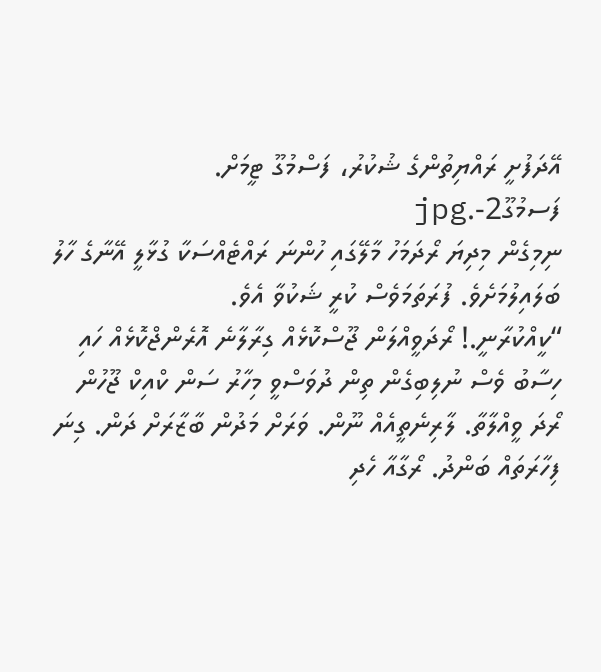އޭދަފުށީ ރައްޔިތުންގެ ޝުކުރު، ފަސްމުގޫ ޓީމަށް.
ފަސމުގޫ2-.jpg
ނިމިގެން މިދިޔަ ރޯދަމަހު މާލޭގައި ހުންނަ ރައްޓެއްސަކާ ގުޅާލީ އޭނާގެ ހާލު ބަލައިލުމަށެވެ. ފުރަތަމަވެސް ކުރީ ޝަކުވާ އެވެ.
“ކީއްކުރާނީ.! ރޯދަވީއްލަން ޖޫސްކޮޅެއް ގިރާލާނެ އޮރެންޖްކޮޅެއް ހައި ހިސާބު ވެސް ނުލިބިގެން ތިން ދުވަސްވީ މިހާރު ސަން ކްއިކް ޖޫހުން ރޯދަ ވީއްލާތާ. ލާރިނެތީއެއް ނޫން. ވަރަށް މަދުން ބާޒާރަށް ދަން. ގިނަ ފިހާރަތައް ބަންދު. ރޯގާއާ ހެދި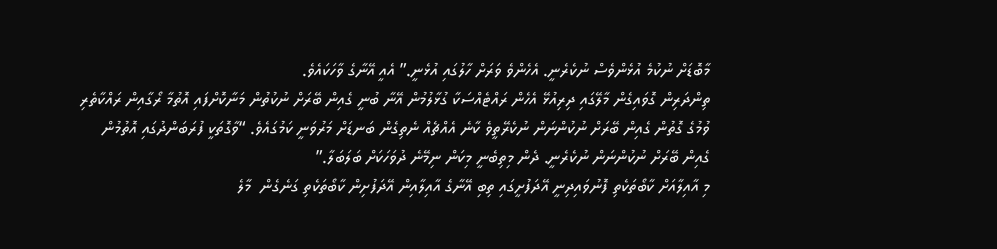މާބޮޑަށް ނުކުމެ އުޅެންވެސް ނުކެރެނީ. އެހެންވެ ވަރަށް ހާލުގައި އުޅެނީ.” އެއީ އޭނާގެ ވާހަކައެވެ.
ތިންދަރިން ގޮވައިގެން މާލޭގައި ދިރިއުޅޭ އެހެން ރައްޓެއްސަކާ ގުޅާލުމުން އޭނާ ބުނީ ގެއިން ބޭރަށް ނުކުތުން މަނާކޮށްފައި އޮތުމާ ރޯގާއިން ރައްކާތެރި ވުމުގެ ގޮތުން ގެއިން ބޭރަށް ނުކުންނަން ނުކެރޭތީވެ ކާނެ އެއްޗެއް ނެތިގެން ބަނޑަށް މަރުވަނީ ކަމުގައެވެ. “ވާގޮތަކީ ފުރަބަންދުގައި އޮތުމުން ގެއިން ބޭރަށް ނުކުންނަން ނުކެރެނީ. ދެން މިތިބެނީ މިކަން ނިމޭނެ ދުވަހަކަށް ބަލަބަލާ.”
މި އާއިލާއަށް ކާބޯތަކެތި ފޮނުވައިދިނީ އޭދަފުށީގައި ތިބި އޭނާގެ އާއިލާއިން އޭދަފުށިން ކާބޯތަކެތި ގަނެގެން  މާލެ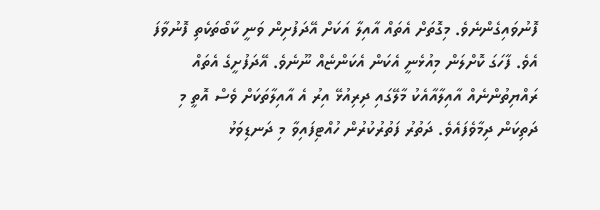ފޮނުވައިގެންނެވެ. މިގޮތަށް އެތައް އާއިލާ އަކަށް އޭދަފުށިން ވަނީ ކާބޯތަކެތި ފޮނުވާފަ އެވެ. ފާހަގަ ކޮށްލަން މިއުޅެނީ އެކަން އެކަންޏެއް ނޫނެވެ. އޭދަފުށީގެ އެތައް ރައްޔިތުންނެއް އާއިލާއާއެކު މާލޭގައި ދިރިއުޅޭ އިރު އެ އާއިލާތަކަށް ވެސް އޮތީ މި ދަތިކަން ދިމާވެފައެވެ. ދަތުރު ފަތުރުކުރުން ހުއްޓިފައިވާ މި ދަނޑިވަޅު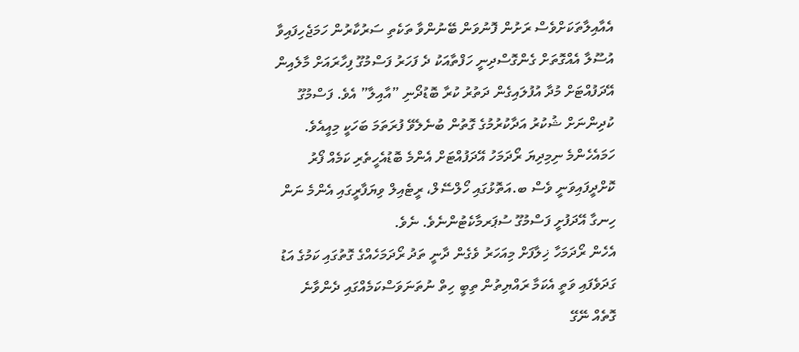އެއާއިލާތަކަށްވެސް ރަށުން ފޮނުވަން ބޭނުންވާ ތަކެތި ސަރުކާރުން ހަމަޖެހިފައިވާ އުސޫލާ އެއްގޮތަށް ގެންގޮސްދިނީ ހަފްތާއަކު ދެ ފަހަރު ފަސްމުގޫ ފިހާރައަށް މާލެއިން އޭދަފުއްޓަށް މުދާ އުފުލައިގެން ދަތުރު ކުރާ ބޮޑުދޯނި ”އާއިލާ” އެވެ. ފަސްމުގޫ ކުދިންނަށް ޝުކުރު އަދާކުރުމުގެ ގޮތުން ބުނެލެވޭ ފުރަތަމަ ބަހަކީ މިއީއެވެ.
ހަމައެހެންމެ ނިމިދިޔަ ރޯދަމަހު އޭދަފުއްޓަށް އެންމެ ބޮޑުއެހީތެރި ކަމެއް ފޯރު ކޮށްދީފައިވަނީ ވެސް ބ.އަތޮޅުގައި ހޯލްސޭލް، ރީޓެއިލް ވިޔަފާރީގައި އެންމެ ނަން ހިނގާ އޭދަފުށީ ފަސްމުގޫ ސުޕަރމާކެޓުންނެވެ. ނެވެ.
އެހެން ރޯދަމަހާ ޚިލާފަށް މިއަހަރު ވެގެން ދާނީ ތަދު ރޯދަމަހެއްގެ ގޮތުގައި ކަމުގެ އަޑު ގަދަވެފައި ވަތީ އެކަމާ ރައްޔިތުން ތިބީ ހިތް ނުތަނަވަސްކަމެއްގައި ދެންވާނެ ގޮތެއް ނޭގޭ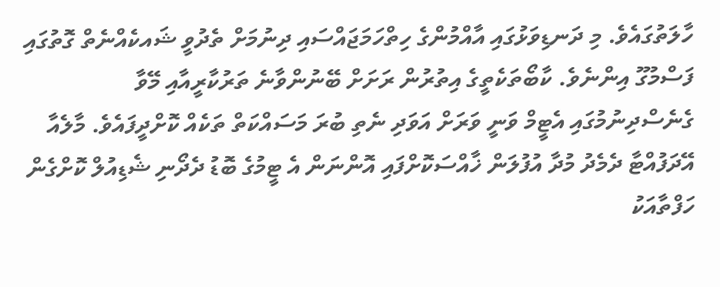ހާލަތުގައެވެ. މި ދަނޑިވަޅުގައި އާއްމުންގެ ހިތްހަމަޖައްސައި ދިނުމަށް ތެދުވީ ޝައކެއްނެތް ގޮތުގައި ފަސްމުގޫ އިންނެވެ. ކާބޯތަކެތީގެ އިތުރުން ރަށަށް ބޭނުންވާނެ ތަރުކާރީއާއި މޭވާ ގެނެސްދިނުމުގައި އެޓީމް ވަނީ ވަރަށް އަވަދި ނެތި ބުރަ މަސައްކަތް ތަކެއް ކޮށްދީފައެވެ. މާލެއާ އޭދަފުއްޓާ ދެމެދު މުދާ އުފުލަން ޚާއްސަކޮށްފައި އޮންނަން އެ ޓީމުގެ ބޮޑު ދެދޯނި ޝެޑިއުލް ކޮށްގެން ހަފްތާއަކު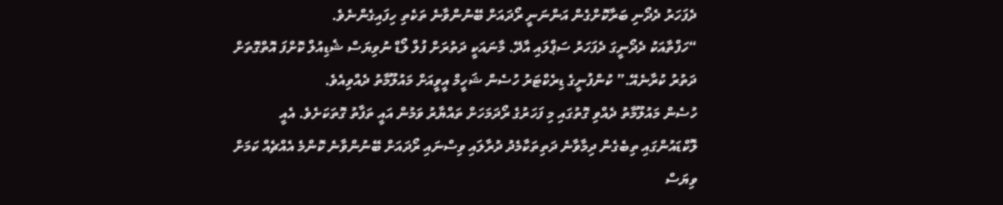ދެފަހަރު ދެދޯނި ބަރާކޮށްގެން އަންނަނީ ރޯދައަށް ބޭނުންވާނެ ތަކެތި ހިފައިގެންނެވެ.
“ހަފްތާއަކު ދެދޯނީގަ ދެފަހަރު ސަޕްލައި އާދޭ. މާނައަކީ ދަތުރަށް ފުލް ލޯޑް ނުވިޔަސް ޝެޑިއުލް ކޮށްފަ އޮތްގޮތަށް ދަތުރު ކުރާނެއޭ.” ކުންފުނީގެ ޑިރެކްޓަރު ހުސެން ޝަހީމް އީވީއަށް މައުލޫމާތު ދެއްވިއެވެ.
ހުސެން މައުލޫމާތު ދެއްވި ގޮތުގައި މި ފަހަރުގެ ރޯދަމަހަށް ތައްޔާރު ވަމުން އައީ ތަފާތު ގޮތަކަށެވެ. އެއީ ލޮކްޑައުންގައި ތިބެގެން ދިމާވާނެ ދަތިތަކާމެދު ދުރާލައި ވިސްނައި ރޯދައަށް ބޭނުންވާނެ ކޮންމެ އެއްޗެއް ކަމަށް ވިޔަސް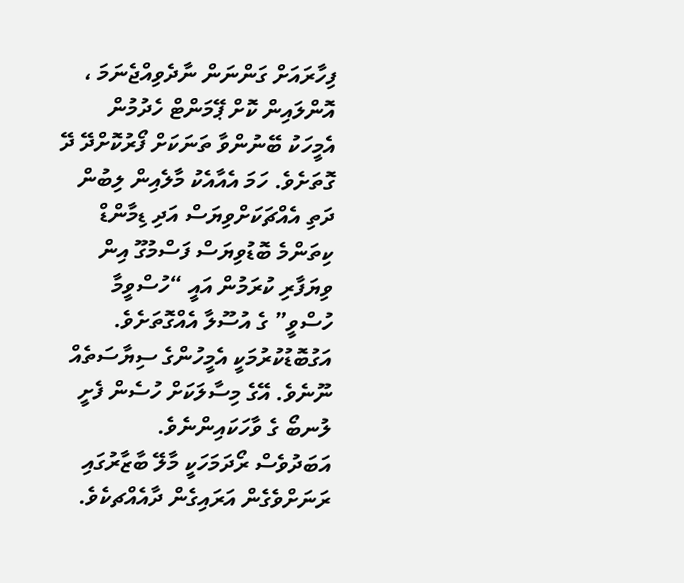ފިހާރައަށް ގަންނަން ނާދެވިއްޖެނަމަ ، އޮންލައިން ކޮށް ޕޭމަންޓް ހެދުމުން އެމީހަކު ބޭނުންވާ ތަނަކަށް ފޯރުކޮށްދޭ ދޭ ގޮތަށެވެ. ހަމަ އެއާއެކު މާލެއިން ލިބުން ދަތި އެއްޗަކަށްވިޔަސް އަދި ޑިމާންޑް ކިތަންމެ ބޮޑުވިޔަސް ފަސްމުގޫ އިން ވިޔަފާރި ކުރަމުން އައީ “ހުސްވީމާ ހުސްވީ” ގެ އުސޫލާ އެއްގޮތަށެވެ. އަގުބޮޑުކުރުމަކީ އެމީހުންގެ ސިޔާސަތެއް ނޫނެވެ. އޭގެ މިސާލަކަށް ހުސެން ފެށީ ލުނބޯ ގެ ވާހަކައިންނެވެ.
އަބަދުވެސް ރޯދަމަހަކީ މާލޭ ބާޒާރުގައި ރަނަށްވެގެން އަރައިގެން ދާއެއްޗކެވެ.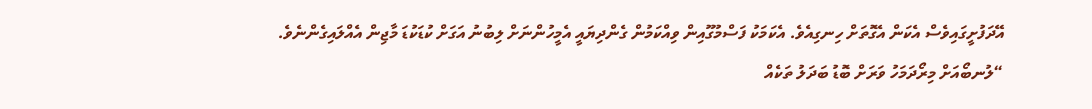އޭދަފުށީގައިވެސް އެކަން އެގޮތަށް ހިނގިއެވެ. އެކަމަކު ފަސްމުގޫއިން ވިއްކަމުން ގެންދިޔައީ އެމީހުންނަށް ލިބުނު އަގަށް ކުޑަކުޑަ މާޖިން އެއްލައިގެންނެވެ.
“ލުނބޯއަށް މިރޯދަމަހު ވަރަށް ބޮޑު ބަދަލު ތަކެއް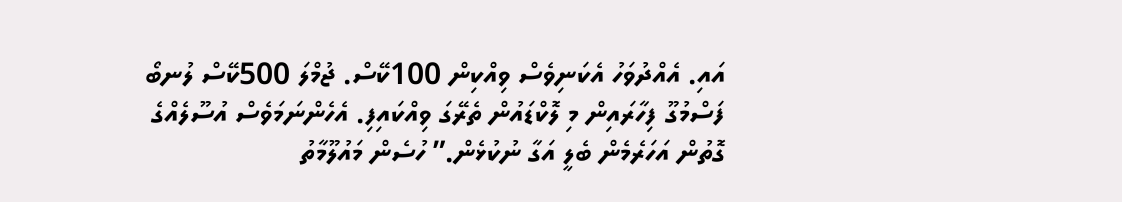އައި. އެއްދުވަހު އެކަނިވެސް ވިއްކިން 100ކޭސް. ޖުމްލަ 500ކޭސް ލުނބޯ ފަސްމުގޫ ފިހާރައިން މި ލޮކްޑައުން ތެރޭގަ ވިއްކައިފި. އެހެންނަމަވެސް އުސޫލެއްގެ ގޮތުން އަހަރެމެން ބެލީ އަގާ ނުކުޅެން.” ހުސެން މައުލޫމާތު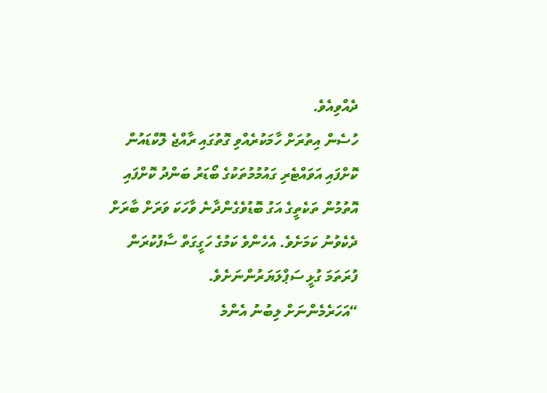ދެއްވިއެވެ.
ހުސެން އިތުރަށް ހާމަކުރެއްވި ގޮތުގައި ރާއްޖެ ލޮކްޑައުން ކޮށްފައި އަވައްޓެރި ގައުމުމުތަކުގެ ބޯޑަރު ބަންދު ކޮށްފައި އޮތުމުން ތަކެތީގެ އަގު ބޮޑުވެގެންދާނެ ވާހަކަ ވަރަށް ބާރަށް ދެކެވުނު ކަމަށެވެ. އެހެންވެ ކަމުގެ ހަގީގަތް ސާފުކުރަން ފުރަތަމަ ގުޅީ ސަޕްލަޔަރުންނަށެވެ.
“އަހަރެމެންނަށް ލިބުނު އެންމެ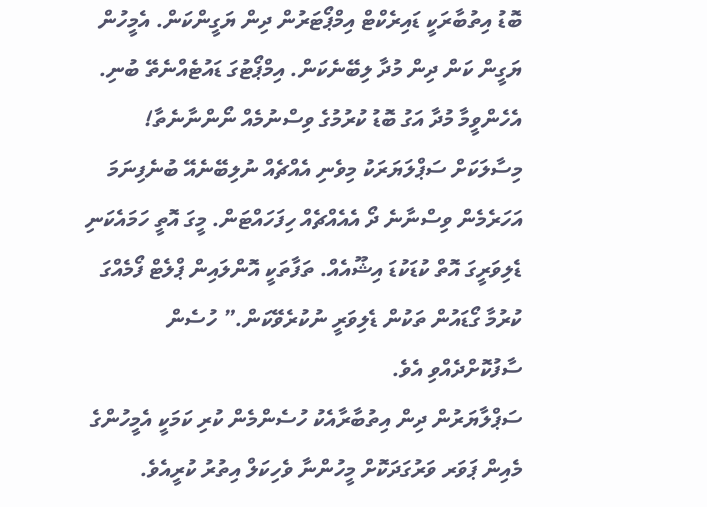ބޮޑު އިތުބާރަކީ ޑައިރެކްޓް އިމްޕޯޓަރުން ދިން ޔަގީންކަން. އެމީހުން ޔަގީން ކަން ދިން މުދާ ލިބޭނެކަން. އިމްޕޯޓުގަ ޑައުޓެއްނެތޭ ބުނި. އެހެންވީމާ މުދާ އަގު ބޮޑު ކުރުމުގެ ވިސްނުމެއް ނޯންނާނެތާ! މިސާލަކަށް ސަޕްލަޔަރަކު މިވެނި އެއްޗެއް ނުލިބޭނެއޭ ބުނެފިނަމަ އަހަރެމެން ވިސްނާނެ ދޯ އެއެއްޗެއް ހިފަހައްޓަން. މީގަ އޮތީ ހަމައެކަނި ޑެލިވަރީގަ އޮތް ކުޑަކުޑަ އިޝޫއެއް. ތަފާތަކީ އޮންލައިން ޕްލެޓް ފޯމެއްގަ ކުރުމާ ގޯޑައުން ތަކުން ޑެލިވަރީ ނުކުރެވޭކަން.” ހުސެން ސާފުކޮށްދެއްވި އެވެ.
ސަޕްލާޔަރުން ދިން އިތުބާރާއެކު ހުސެންމެން ކުރި ކަމަކީ އެމީހުންގެ މެއިން ޕަވަރ ވަރުގަދަކޮށް މީހުންނާ ވެހިކަލް އިތުރު ކުރީއެވެ.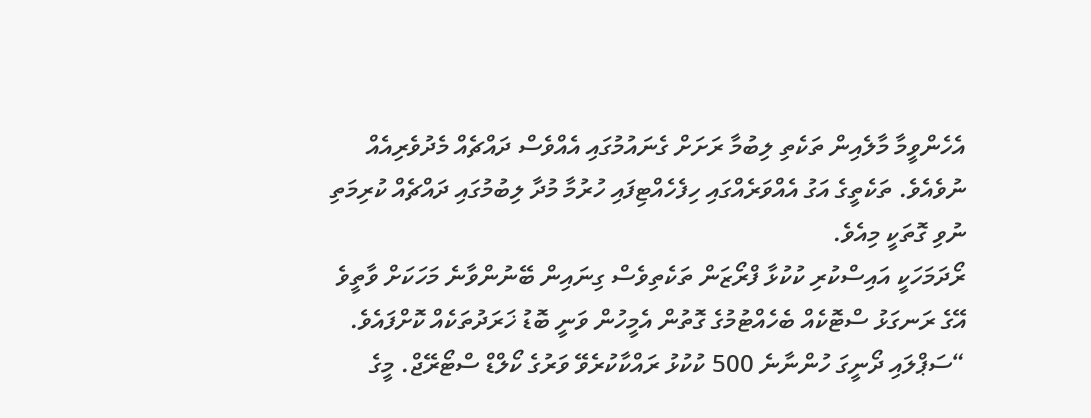އެހެންވީމާ މާލެއިން ތަކެތި ލިބުމާ ރަށަށް ގެނައުމުގައި އެއްވެސް ދައްޗެއް މެދުވެރިއެއް ނުވެއެވެ. ތަކެތީގެ އަގު އެއްވަރެއްގައި ހިފެހެއްޓިފައި ހުރުމާ މުދާ ލިބުމުގައި ދައްޗެއް ކުރިމަތި ނުވި ގޮތަކީ މިއެވެ.
ރޯދަމަހަކީ އައިސްކުރި ކުކުޅާ ފްރޯޒަން ތަކެތިވެސް ގިނައިން ބޭނުންވާނެ މަހަކަށް ވާތީވެ އޭގެ ރަނގަޅު ސްޓޮކެއް ބެހެއްޓުމުގެ ގޮތުން އެމީހުން ވަނީ ބޮޑު ޚަރަދުތަކެއް ކޮށްފައެވެ.
“ސަޕްލައި ދޯނީގަ ހުންނާނެ 500 ކުކުޅު ރައްކާކުރެވޭ ވަރުގެ ކޯލްޑް ސްޓޯރޭޖް. މީގެ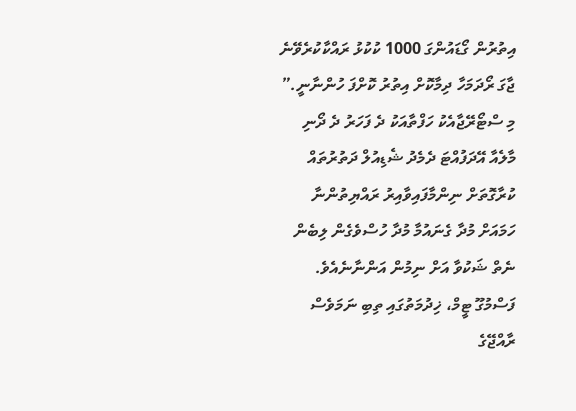އިތުރުން ގޯޑައުންގަ 1000 ކުކުޅު ރައްކާކުރެވޭނެ ޖާގަ ރޯދަމަހާ ދިމާކޮށް އިތުރު ކޮށްފަ ހުންނާނީ.”
މި ސްޓޯރޭޖާއެކު ހަފްތާއަކު ދެ ފަހަރު ދެ ދޯނި މާލެއާ އޭދަފުއްޓަ ދެމެދު ޝެޑިއުލް ދަތުރުތައް ކުރާގޮތަށް ނިންމާފައިވާއިރު ރައްޔިތުންނާ ހަމައަށް މުދާ ގެނައުމާ މުދާ ހުސްވެގެން ލިބެން ނެތް ޝަކުވާ އަށް ނިމުން އަންނާނެއެވެ.
ފަސްމުގޫ ޓީމް، ޚިދުމަތުގައި ތިބި ނަމަވެސް ރާއްޖޭގެ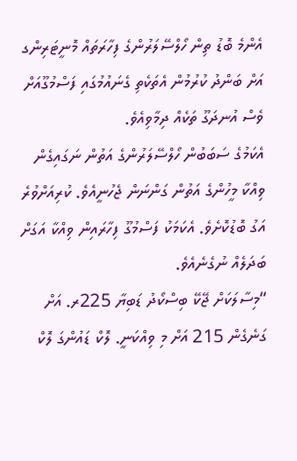އެންމެ ބޮޑު ތިން ހޯލްސޭލަރުންގެ ފިހާރަތައް މޮނީޓަރިންގ އަށް ބަންދު ކުރުމުން އެތަކެތި ގެނައުމުގައި ފަސްމުގޫއަށް ވެސް އުނދަގޫ ތަކެއް ދިމާވިއެވެ.
އެކަމުގެ ސަބަބުން ހޯލްސޭލަރުންގެ އަތުން ނަގައިގެން ވިއްކާ މީހުންގެ އަތުން ގަންނަން ޖެހުނީއެވެ. ކުރިއަށްވުރެ އަގު ބޮޑުކޮށެވެ. އެކަމަކު ފަސްމުގޫ ފިހާރައިން ވިއްކާ އަގަށް ބަދަލެއް ނުގެނެއެވެ.
“މިސާލަކަށް ޖޭކޭ ބިސްކޯދު ޑަބިޔާ 225ރ. އަށް ގަނެގެން 215 އަށް މި ވިއްކަނީ. ލޮކް ޑައުންގަ ލޮކް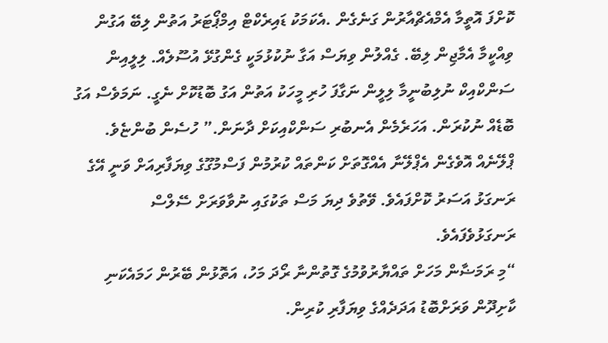ކޮށްފަ އޮތީމާ އެމްއެޗްއާރުން ގަނެގެން .އެކަމަކު ޑައިރެކްޓް އިމްޕޯޓަރު އަތުން ލިބޭ އަގުން ވިއްކީމާ އެމާޖިން ލިބޭ. ގެއްލުން ވިޔަސް އަގާ ނުކުޅުމަކީ ގެންގުޅޭ އުސޫލެއް. ލިލީއިން ސަންކްއިކް ނުލިބުނީމާ ލިލީން ނަގާފަ ހުރި މީހަކު އަތުން އަގު ބޮޑުކޮށް ނެގީ. ނަމަވެސް އަގު ބޮޑެއް ނުކުރަން. އަހަރެމެން އެނބުރި ސަންކްއިކަށް ދާނަން.” ހުސެން ބުންޏެވެ.
ޕްލޭނެއް އޮވެގެން އެޕްލޭނާ އެއްގޮތަށް ކަންތައް ކުރުމުން ފަސްމުގޫގެ ވިޔަފާރިއަށް ވަނީ އޭގެ ރަނގަޅު އަސަރު ކޮށްފައެވެ. ވޭތުވެ ދިޔަ މަސް ތަކުގައި ނުވާވަރަށް ސޭލްސް ރަނގަޅުވެފައެވެ.
“މި ރަމަޟާން މަހަށް ތައްޔާރުވުމުގެ ގޮތުންނާ ރޯދަ މަހު، އަތޮޅުން ބޭރުން ހަމައެކަނި ކާށިދޫން ވަރަށްބޮޑު އަދަދެއްގެ ވިޔަފާރި ކުރިން.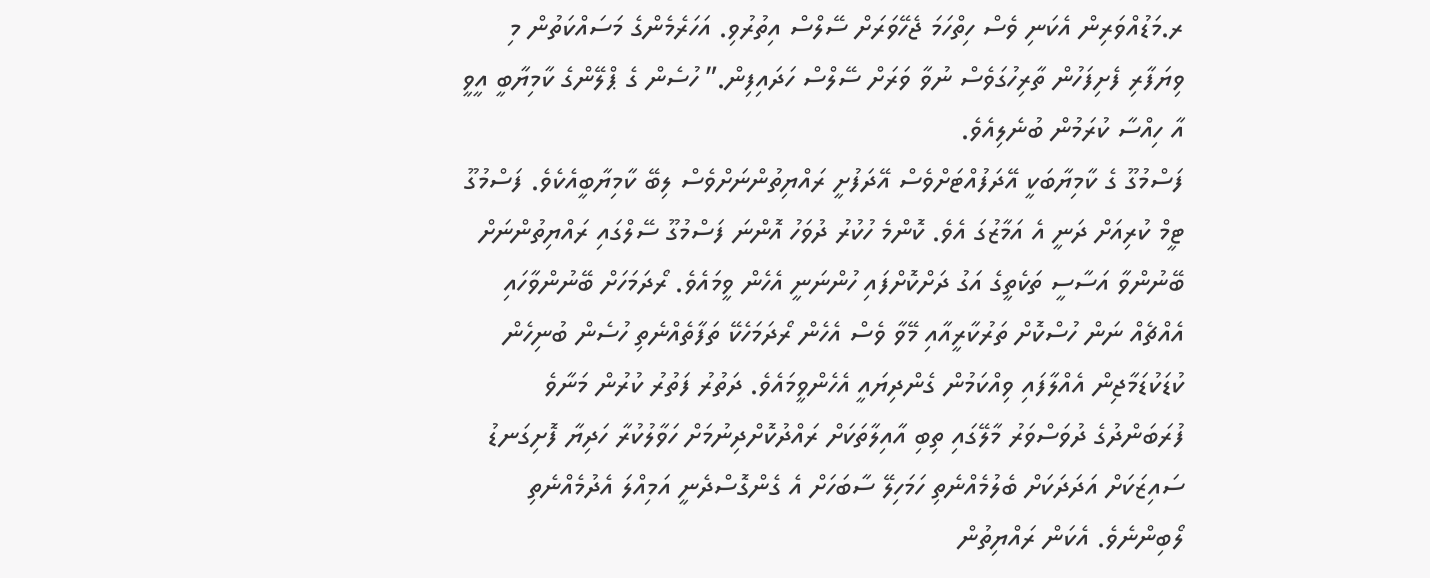ރ.މަޑުއްވަރިން އެކަނި ވެސް ހިތްހަމަ ޖެހޭވަރަށް ސޭލްސް އިތުރުވި. އަހަރެމެންގެ މަސައްކަތުން މި ވިޔަފާރި ފެށިފަހުން ތާރިހުގަވެސް ނުވާ ވަރަށް ސޭލްސް ހަދައިފިން.” ހުސެން ގެ ޕްލޭންގެ ކާމިޔާބީ އީވީ އާ ހިއްސާ ކުރަމުން ބުނެލިއެވެ.
ފަސްމުގޫ ގެ ކާމިޔާބަކީ އޭދަފުއްޓަށްވެސް އޭދަފުށީ ރައްޔިތުންނަށްވެސް ލިބޭ ކާމިޔާބީއެކެވެ. ފަސްމުގޫ ޓީމް ކުރިއަށް ދަނީ އެ އަމާޒުގަ އެވެ. ކޮންމެ ހުކުރު ދުވަހު އޮންނަ ފަސްމުގޫ ސޭލްގައި ރައްޔިތުންނަށް ބޭނުންވާ އަސާސީ ތަކެތީގެ އަގު ދަށްކޮށްފައި ހުންނަނީ އެހެން ވީމައެވެ. ރޯދަމަހަށް ބޭނުންވާހައި އެއްޗެއް ނަން ހުސްކޮށް ތަރުކާރީއާއި މޭވާ ވެސް އެހެން ރޯދަމަހެކޭ ތަފާތެއްނެތި ހުސެން ބުނިހެން ކުޑަކުޑަމާޖިން އެއްލާފައި ވިއްކަމުން ގެންދިޔައީ އެހެންވީމައެވެ. ދަތުރު ފަތުރު ކުރުން މަނާވެ ފުރަބަންދުގެ ދުވަސްވަރު މާލޭގައި ތިބި އާއިލާތަކަށް ރައްދުކޮށްދިނުމަށް ހަވާލުކުރާ ހަދިޔާ ފޮށިގަނޑު ސައިޒަކަށް އަދަދަކަށް ބެލުމެއްނެތި ހަމަހިލޭ ސާބަހަށް އެ ގެންގޮސްދެނީ އަމިއްލަ އެދުމެއްނެތި ލޯބިންނެވެ. އެކަން ރައްޔިތުން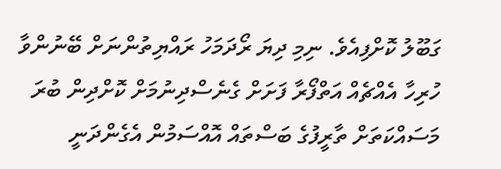ގަބޫލު ކޮށްފިއެވެ. ނިމި ދިޔަ ރޯދަމަހު ރައްޔިތުންނަށް ބޭނުންވާ ހުރިހާ އެއްޗެއް އަތްފޯރާ ފަށަށް ގެނެސްދިނުމަށް ކޮށްދިން ބުރަ މަސައްކަތަށް ތާރީފުގެ ބަސްތައް އޮއްސަމުން އެގެންދަނީ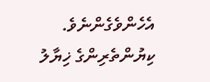އެހެންވެގެންނެވެ.
ކިޔުންތެރިންގެ ޚިޔާލު